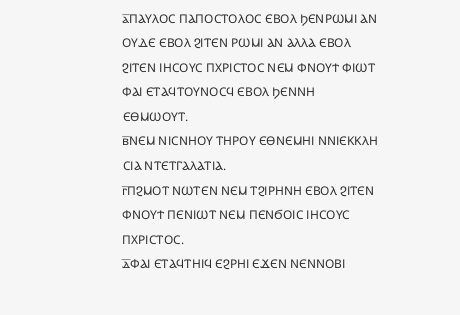ⲁ̅ⲠⲀⲨⲖⲞⲤ ⲠⲀⲠⲞⲤⲦⲞⲖⲞⲤ ⲈⲂⲞⲖ ϦⲈⲚⲢⲰⲘⲒ ⲀⲚ ⲞⲨⲆⲈ ⲈⲂⲞⲖ ϨⲒⲦⲈⲚ ⲢⲰⲘⲒ ⲀⲚ ⲀⲖⲖⲀ ⲈⲂⲞⲖ ϨⲒⲦⲈⲚ ⲒⲎⲤⲞⲨⲤ ⲠⲬⲢⲒⲤⲦⲞⲤ ⲚⲈⲘ ⲪⲚⲞⲨϮ ⲪⲒⲰⲦ ⲪⲀⲒ ⲈⲦⲀϤⲦⲞⲨⲚⲞⲤϤ ⲈⲂⲞⲖ ϦⲈⲚⲚⲎ ⲈⲐⲘⲰⲞⲨⲦ.
ⲃ̅ⲚⲈⲘ ⲚⲒⲤⲚⲎⲞⲨ ⲦⲎⲢⲞⲨ ⲈⲐⲚⲈⲘⲎⲒ ⲚⲚⲒⲈⲔⲔⲖⲎ ⲤⲒⲀ ⲚⲦⲈⲦⲄⲀⲖⲀⲦⲒⲀ.
ⲅ̅ⲠϨⲘⲞⲦ ⲚⲰⲦⲈⲚ ⲚⲈⲘ ⲦϨⲒⲢⲎⲚⲎ ⲈⲂⲞⲖ ϨⲒⲦⲈⲚ ⲪⲚⲞⲨϮ ⲠⲈⲚⲒⲰⲦ ⲚⲈⲘ ⲠⲈⲚϬⲞⲒⲤ ⲒⲎⲤⲞⲨⲤ ⲠⲬⲢⲒⲤⲦⲞⲤ.
ⲇ̅ⲪⲀⲒ ⲈⲦⲀϤⲦⲎⲒϤ ⲈϨⲢⲎⲒ ⲈϪⲈⲚ ⲚⲈⲚⲚⲞⲂⲒ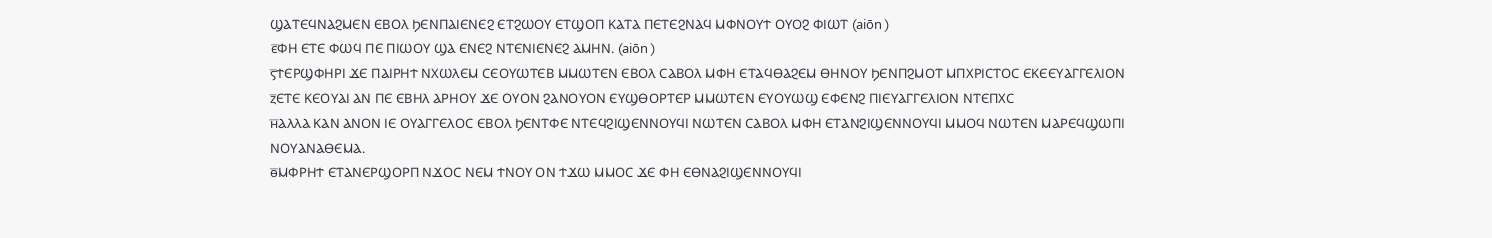ϢⲀⲦⲈϤⲚⲀϨⲘⲈⲚ ⲈⲂⲞⲖ ϦⲈⲚⲠⲀⲒⲈⲚⲈϨ ⲈⲦϨⲰⲞⲨ ⲈⲦϢⲞⲠ ⲔⲀⲦⲀ ⲠⲈⲦⲈϨⲚⲀϤ ⲘⲪⲚⲞⲨϮ ⲞⲨⲞϨ ⲪⲒⲰⲦ (aiōn )
ⲉ̅ⲪⲎ ⲈⲦⲈ ⲪⲰϤ ⲠⲈ ⲠⲒⲰⲞⲨ ϢⲀ ⲈⲚⲈϨ ⲚⲦⲈⲚⲒⲈⲚⲈϨ ⲀⲘⲎⲚ. (aiōn )
ⲋ̅ϮⲈⲢϢⲪⲎⲢⲒ ϪⲈ ⲠⲀⲒⲢⲎϮ ⲚⲬⲰⲖⲈⲘ ⲤⲈⲞⲨⲰⲦⲈⲂ ⲘⲘⲰⲦⲈⲚ ⲈⲂⲞⲖ ⲤⲀⲂⲞⲖ ⲘⲪⲎ ⲈⲦⲀϤⲐⲀϨⲈⲘ ⲐⲎⲚⲞⲨ ϦⲈⲚⲠϨⲘⲞⲦ ⲘⲠⲬⲢⲒⲤⲦⲞⲤ ⲈⲔⲈⲈⲨⲀⲄⲄⲈⲖⲒⲞⲚ
ⲍ̅ⲈⲦⲈ ⲔⲈⲞⲨⲀⲒ ⲀⲚ ⲠⲈ ⲈⲂⲎⲖ ⲀⲢⲎⲞⲨ ϪⲈ ⲞⲨⲞⲚ ϨⲀⲚⲞⲨⲞⲚ ⲈⲨϢⲐⲞⲢⲦⲈⲢ ⲘⲘⲰⲦⲈⲚ ⲈⲨⲞⲨⲰϢ ⲈⲪⲈⲚϨ ⲠⲒⲈⲨⲀⲄⲄⲈⲖⲒⲞⲚ ⲚⲦⲈⲠⲬⲤ
ⲏ̅ⲀⲖⲖⲀ ⲔⲀⲚ ⲀⲚⲞⲚ ⲒⲈ ⲞⲨⲀⲄⲄⲈⲖⲞⲤ ⲈⲂⲞⲖ ϦⲈⲚⲦⲪⲈ ⲚⲦⲈϤϨⲒϢⲈⲚⲚⲞⲨϤⲒ ⲚⲰⲦⲈⲚ ⲤⲀⲂⲞⲖ ⲘⲪⲎ ⲈⲦⲀⲚϨⲒϢⲈⲚⲚⲞⲨϤⲒ ⲘⲘⲞϤ ⲚⲰⲦⲈⲚ ⲘⲀⲢⲈϤϢⲰⲠⲒ ⲚⲞⲨⲀⲚⲀⲐⲈⲘⲀ.
ⲑ̅ⲘⲪⲢⲎϮ ⲈⲦⲀⲚⲈⲢϢⲞⲢⲠ ⲚϪⲞⲤ ⲚⲈⲘ ϮⲚⲞⲨ ⲞⲚ ϮϪⲰ ⲘⲘⲞⲤ ϪⲈ ⲪⲎ ⲈⲐⲚⲀϨⲒϢⲈⲚⲚⲞⲨϤⲒ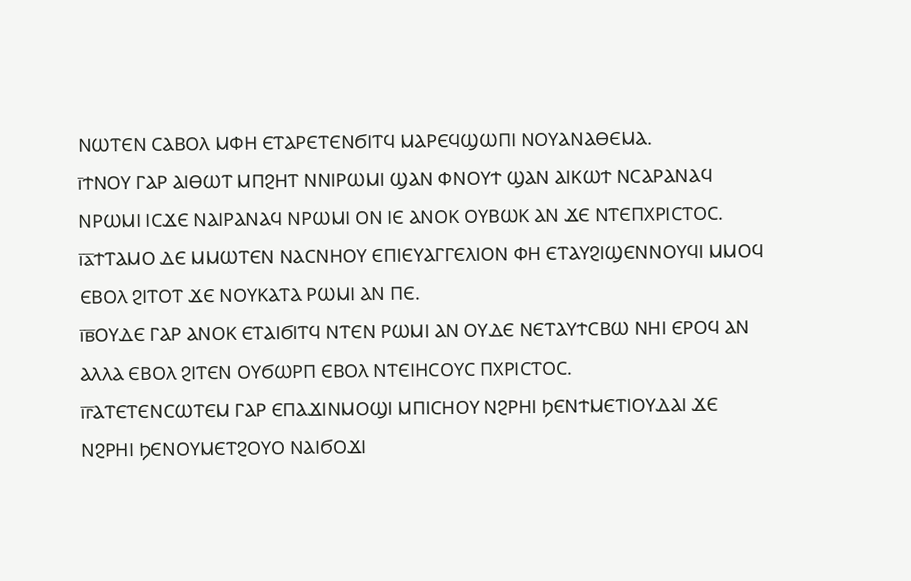ⲚⲰⲦⲈⲚ ⲤⲀⲂⲞⲖ ⲘⲪⲎ ⲈⲦⲀⲢⲈⲦⲈⲚϬⲒⲦϤ ⲘⲀⲢⲈϤϢⲰⲠⲒ ⲚⲞⲨⲀⲚⲀⲐⲈⲘⲀ.
ⲓ̅ϮⲚⲞⲨ ⲄⲀⲢ ⲀⲒⲐⲰⲦ ⲘⲠϨⲎⲦ ⲚⲚⲒⲢⲰⲘⲒ ϢⲀⲚ ⲪⲚⲞⲨϮ ϢⲀⲚ ⲀⲒⲔⲰϮ ⲚⲤⲀⲢⲀⲚⲀϤ ⲚⲢⲰⲘⲒ ⲒⲤϪⲈ ⲚⲀⲒⲢⲀⲚⲀϤ ⲚⲢⲰⲘⲒ ⲞⲚ ⲒⲈ ⲀⲚⲞⲔ ⲞⲨⲂⲰⲔ ⲀⲚ ϪⲈ ⲚⲦⲈⲠⲬⲢⲒⲤⲦⲞⲤ.
ⲓ̅ⲁ̅ϮⲦⲀⲘⲞ ⲆⲈ ⲘⲘⲰⲦⲈⲚ ⲚⲀⲤⲚⲎⲞⲨ ⲈⲠⲒⲈⲨⲀⲄⲄⲈⲖⲒⲞⲚ ⲪⲎ ⲈⲦⲀⲨϨⲒϢⲈⲚⲚⲞⲨϤⲒ ⲘⲘⲞϤ ⲈⲂⲞⲖ ϨⲒⲦⲞⲦ ϪⲈ ⲚⲞⲨⲔⲀⲦⲀ ⲢⲰⲘⲒ ⲀⲚ ⲠⲈ.
ⲓ̅ⲃ̅ⲞⲨⲆⲈ ⲄⲀⲢ ⲀⲚⲞⲔ ⲈⲦⲀⲒϬⲒⲦϤ ⲚⲦⲈⲚ ⲢⲰⲘⲒ ⲀⲚ ⲞⲨⲆⲈ ⲚⲈⲦⲀⲨϮⲤⲂⲰ ⲚⲎⲒ ⲈⲢⲞϤ ⲀⲚ ⲀⲖⲖⲀ ⲈⲂⲞⲖ ϨⲒⲦⲈⲚ ⲞⲨϬⲰⲢⲠ ⲈⲂⲞⲖ ⲚⲦⲈⲒⲎⲤⲞⲨⲤ ⲠⲬⲢⲒⲤⲦⲞⲤ.
ⲓ̅ⲅ̅ⲀⲦⲈⲦⲈⲚⲤⲰⲦⲈⲘ ⲄⲀⲢ ⲈⲠⲀϪⲒⲚⲘⲞϢⲒ ⲘⲠⲒⲤⲎⲞⲨ ⲚϨⲢⲎⲒ ϦⲈⲚϮⲘⲈⲦⲒⲞⲨⲆⲀⲒ ϪⲈ ⲚϨⲢⲎⲒ ϦⲈⲚⲞⲨⲘⲈⲦϨⲞⲨⲞ ⲚⲀⲒϬⲞϪⲒ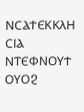ⲚⲤⲀϮⲈⲔⲔⲖⲎ ⲤⲒⲀ ⲚⲦⲈⲪⲚⲞⲨϮ ⲞⲨⲞϨ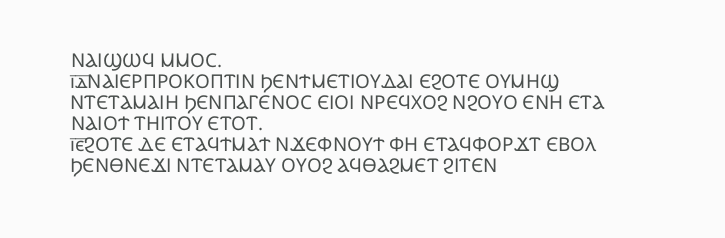ⲚⲀⲒϢⲰϤ ⲘⲘⲞⲤ.
ⲓ̅ⲇ̅ⲚⲀⲒⲈⲢⲠⲢⲞⲔⲞⲠⲦⲒⲚ ϦⲈⲚϮⲘⲈⲦⲒⲞⲨⲆⲀⲒ ⲈϨⲞⲦⲈ ⲞⲨⲘⲎϢ ⲚⲦⲈⲦⲀⲘⲀⲒⲎ ϦⲈⲚⲠⲀⲄⲈⲚⲞⲤ ⲈⲒⲞⲒ ⲚⲢⲈϤⲬⲞϨ ⲚϨⲞⲨⲞ ⲈⲚⲎ ⲈⲦⲀ ⲚⲀⲒⲞϮ ⲦⲎⲒⲦⲞⲨ ⲈⲦⲞⲦ.
ⲓ̅ⲉ̅ϨⲞⲦⲈ ⲆⲈ ⲈⲦⲀϤϮⲘⲀϮ ⲚϪⲈⲪⲚⲞⲨϮ ⲪⲎ ⲈⲦⲀϤⲪⲞⲢϪⲦ ⲈⲂⲞⲖ ϦⲈⲚⲐⲚⲈϪⲒ ⲚⲦⲈⲦⲀⲘⲀⲨ ⲞⲨⲞϨ ⲀϤⲐⲀϨⲘⲈⲦ ϨⲒⲦⲈⲚ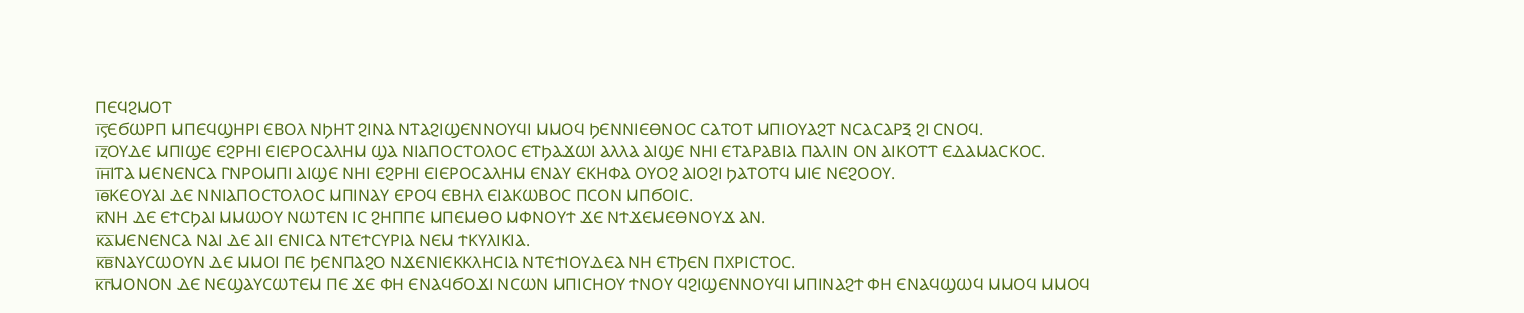ⲠⲈϤϨⲘⲞⲦ
ⲓ̅ⲋ̅ⲈϬⲰⲢⲠ ⲘⲠⲈϤϢⲎⲢⲒ ⲈⲂⲞⲖ ⲚϦⲎⲦ ϨⲒⲚⲀ ⲚⲦⲀϨⲒϢⲈⲚⲚⲞⲨϤⲒ ⲘⲘⲞϤ ϦⲈⲚⲚⲒⲈⲐⲚⲞⲤ ⲤⲀⲦⲞⲦ ⲘⲠⲒⲞⲨⲀϨⲦ ⲚⲤⲀⲤⲀⲢⲜ ϨⲒ ⲤⲚⲞϤ.
ⲓ̅ⲍ̅ⲞⲨⲆⲈ ⲘⲠⲒϢⲈ ⲈϨⲢⲎⲒ ⲈⲒⲈⲢⲞⲤⲀⲖⲎⲘ ϢⲀ ⲚⲒⲀⲠⲞⲤⲦⲞⲖⲞⲤ ⲈⲦϦⲀϪⲰⲒ ⲀⲖⲖⲀ ⲀⲒϢⲈ ⲚⲎⲒ ⲈⲦⲀⲢⲀⲂⲒⲀ ⲠⲀⲖⲒⲚ ⲞⲚ ⲀⲒⲔⲞⲦⲦ ⲈⲆⲀⲘⲀⲤⲔⲞⲤ.
ⲓ̅ⲏ̅ⲒⲦⲀ ⲘⲈⲚⲈⲚⲤⲀ ⲄⲚⲢⲞⲘⲠⲒ ⲀⲒϢⲈ ⲚⲎⲒ ⲈϨⲢⲎⲒ ⲈⲒⲈⲢⲞⲤⲀⲖⲎⲘ ⲈⲚⲀⲨ ⲈⲔⲎⲪⲀ ⲞⲨⲞϨ ⲀⲒⲞϨⲒ ϦⲀⲦⲞⲦϤ ⲘⲒⲈ ⲚⲈϨⲞⲞⲨ.
ⲓ̅ⲑ̅ⲔⲈⲞⲨⲀⲒ ⲆⲈ ⲚⲚⲒⲀⲠⲞⲤⲦⲞⲖⲞⲤ ⲘⲠⲒⲚⲀⲨ ⲈⲢⲞϤ ⲈⲂⲎⲖ ⲈⲒⲀⲔⲰⲂⲞⲤ ⲠⲤⲞⲚ ⲘⲠϬⲞⲒⲤ.
ⲕ̅ⲚⲎ ⲆⲈ ⲈϮⲤϦⲀⲒ ⲘⲘⲰⲞⲨ ⲚⲰⲦⲈⲚ ⲒⲤ ϨⲎⲠⲠⲈ ⲘⲠⲈⲘⲐⲞ ⲘⲪⲚⲞⲨϮ ϪⲈ ⲚϮϪⲈⲘⲈⲐⲚⲞⲨϪ ⲀⲚ.
ⲕ̅ⲁ̅ⲘⲈⲚⲈⲚⲤⲀ ⲚⲀⲒ ⲆⲈ ⲀⲒⲒ ⲈⲚⲒⲤⲀ ⲚⲦⲈϮⲤⲨⲢⲒⲀ ⲚⲈⲘ ϮⲔⲨⲖⲒⲔⲒⲀ.
ⲕ̅ⲃ̅ⲚⲀⲨⲤⲰⲞⲨⲚ ⲆⲈ ⲘⲘⲞⲒ ⲠⲈ ϦⲈⲚⲠⲀϨⲞ ⲚϪⲈⲚⲒⲈⲔⲔⲖⲎⲤⲒⲀ ⲚⲦⲈϮⲒⲞⲨⲆⲈⲀ ⲚⲎ ⲈⲦϦⲈⲚ ⲠⲬⲢⲒⲤⲦⲞⲤ.
ⲕ̅ⲅ̅ⲘⲞⲚⲞⲚ ⲆⲈ ⲚⲈϢⲀⲨⲤⲰⲦⲈⲘ ⲠⲈ ϪⲈ ⲪⲎ ⲈⲚⲀϤϬⲞϪⲒ ⲚⲤⲰⲚ ⲘⲠⲒⲤⲎⲞⲨ ϮⲚⲞⲨ ϤϨⲒϢⲈⲚⲚⲞⲨϤⲒ ⲘⲠⲒⲚⲀϨϮ ⲪⲎ ⲈⲚⲀϤϢⲰϤ ⲘⲘⲞϤ ⲘⲘⲞϤ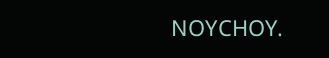ⲚⲞⲨⲤⲎⲞⲨ.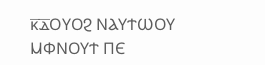ⲕ̅ⲇ̅ⲞⲨⲞϨ ⲚⲀⲨϮⲰⲞⲨ ⲘⲪⲚⲞⲨϮ ⲠⲈ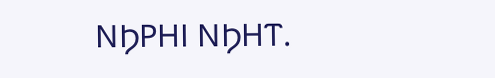ⲚϦⲢⲎⲒ ⲚϦⲎⲦ.